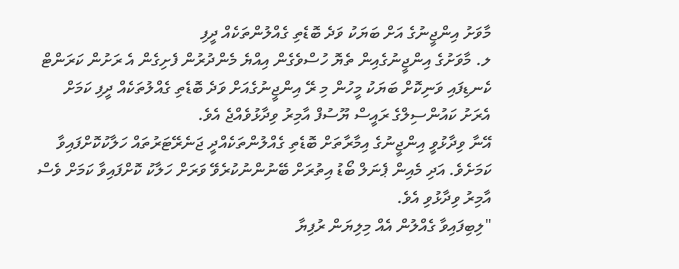މާވަށު އިންޖީނުގެ އަށް ބަޔަކު ވަދެ ބޮޑެތި ގެއްލުންތަކެއް ދީފި
ލ. މާވަށުގެ އިންޖީނުގެއިން ތެޔޮ ހުސްވެގެން އިއްޔެ މެންދުރުން ފެށިގެން އެ ރަށުން ކަރަންޓް ކެނޑިފައި ވަނިކޮށް ބަޔަކު މީހުން މި ރޭ އިންޖީނުގެއަށް ވަދެ ބޮޑެތި ގެއްލުތަކެއް ދީފި ކަމަށް އެރަށު ކައުންސިލްގެ ރައީސް ޔޫސުފް އާމިރު ވިދާޅުވެއްޖެ އެވެ.
އޭނާ ވިދާޅުވީ އިންޖީނުގެ އިމާރާތަށް ބޮޑެތި ގެއްލުންތަކެއްދީ ޖަނެރޭޓަރުތައް ހަލާކުކޮށްފައިވާ ކަމަށެވެ. އަދި މެއިން ޕެނަލް ބޯޑު އިތުރަށް ބޭނުންނުކުރެވޭ ވަރަށް ހަލާކު ކޮށްފައިވާ ކަމަށް ވެސް އާމިރު ވިދާޅުވި އެވެ.
"ލިބިފައިވާ ގެއްލުން އެއް މިލިޔަން ރުފިޔާ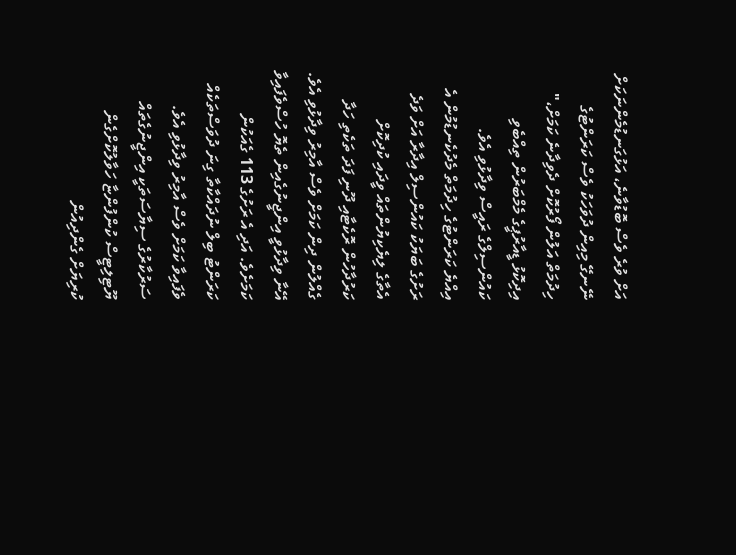އަށް ވުރެ ވެސް ބޮޑުވާނެ، އަޅުގަނޑުމެންނަކަށް ނޭނގޭ މިއިން ދުވަހަކު ވެސް ކަރަންޓުގެ ހިދުމަތް އަލުން ފޯރުކޮށް ދެވިދާނެ ކަމަށް،" އިދިކޮޅު ޑީއާރުޕީގެ މެމްބަރުން ތިއްބެވި ކައުންސިލްގެ ރައީސް ވިދާޅުވި އެވެ.
އިއްޔެ ކަރަންޓުގެ ހިދުމަތް މެދުކެނޑުމުން އެ ރަށުގެ ބަޔަކު ކައުންސިލް އިދާރާ އަށް ވަދެ އެތާގެ ލިޔެކިޔުންތައް ވީދައި ކުދިކޮށް ކަރުދާހުން ރޮކެޓާއި ދޫނި ފަދަ ތަކެތި ހަދާ ގެއްލުން ދިން ކަމަށް ވެސް އާމިރު ވިދާޅުވި އެވެ.
އޭނާ ވިދާޅުވީ އިންޖީނުގެއިން ތެޔޮ ހުސްވެފައިވާ ކަމަށެވެ. އަދި އެ ރަށުގެ 113 ގެއަކުން ކަރަންޓު ބިލް ނުދައްކާތާ ގިނަ ދުވަސްތަކެއް ވެފައިވާ ކަމަށް ވެސް އާމިރު ވިދާޅުވި އެވެ.
ސަރުކާރުގެ ސިޔާސަތަކީ އިންޖީނުގެތައް ޔޫޓިލިޓީސް ކުންފުންޏާ ހަވާލުކޮށްގެން ކުރިޔަށް ގެންދިއުން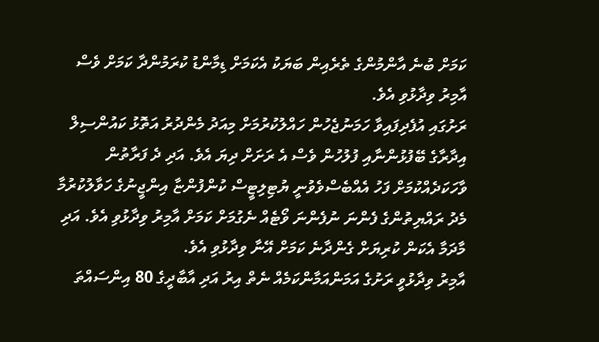ކަމަށް ބުނެ އާންމުންގެ ތެރެއިން ބަޔަކު އެކަމަށް ޑިމާންޑު ކުރަމުންދާ ކަމަށް ވެސް އާމިރު ވިދާޅުވި އެވެ.
ރަށުގައި އުފެދިފައިވާ ހަމަނުޖެހުން ހައްލުކުރުމަށް މިއަދު މެންދުރު އަތޮޅު ކައުންސިލް އިދާރާގެ ބޭފުޅުންނާއި ފުލުހުން ވެސް އެ ރަށަށް ދިޔަ އެވެ. އަދި ދެ ފަރާތުން ވާހަކަދެއްކުމަށް ފަހު އެއްބެސްވެވުނީ ޔުޓިލިޓީސް ކުންފުންޏާ އިންޖީނުގެ ހަވާލުކުރުމާ މެދު ރައްޔިތުންގެ ފެންނަ ނުފެންނަ ވޯޓެއް ނެގުމަށް ކަމަށް އާމިރު ވިދާޅުވި އެވެ. އަދި މާދަމާ އެކަން ކުރިޔަށް ގެންދާނެ ކަމަށް އޭނާ ވިދާޅުވި އެވެ.
އާމިރު ވިދާޅުވީ ރަށުގެ އަމަންއަމާންކަމެއް ނެތް އިރު އަދި އާބާދީގެ 80 އިންސައްތަ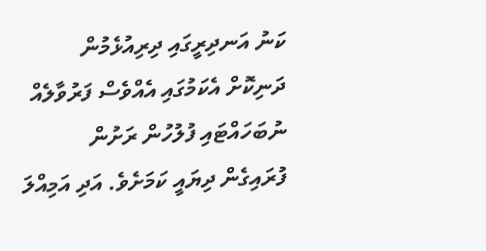ކަނު އަނދިރީގައި ދިރިއުޅެމުން ދަނިކޮށް އެކަމުގައި އެއްވެސް ފަރުވާލެއް ނުބަހައްޓައި ފުލުހުން ރަށުން ފުރައިގެން ދިޔައީ ކަމަށެވެ. އަދި އަމިއްލަ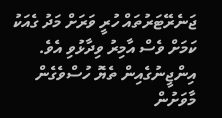ޖަނެރޭޓަރުތައް ހުރީ ވަރަށް މަދު ގެއަކު ކަމަށް ވެސް އާމިރު ވިދާޅުވި އެވެ.
އިންޖީނުގެއިން ތެޔޮ ހުސްވެގެން މާވަށުން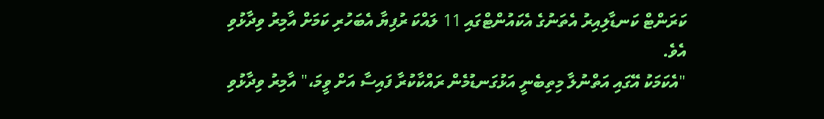ކަރަންޓް ކަނޑާލިއިރު އެތަނުގެ އެކައުންޓްގައި 11 ލައްކަ ރުފިޔާ އެބަހުރި ކަމަށް އާމިރު ވިދާޅުވި އެވެ.
"އެކަމަކު އޭގައި އަތްނުލާ މިތިބެނީ އަޅުގަނޑުމެން ރައްކާކުރާ ފައިސާ އަށް ވީމަ،" އާމިރު ވިދާޅުވި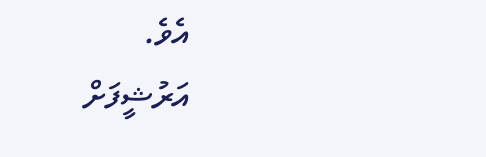އެވެ.
އަރުޝީފަށް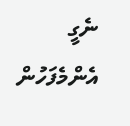ނެގީ
އެންމެފަހުން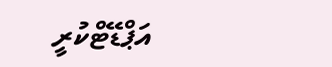އަޕްޑޭޓްކުރީ